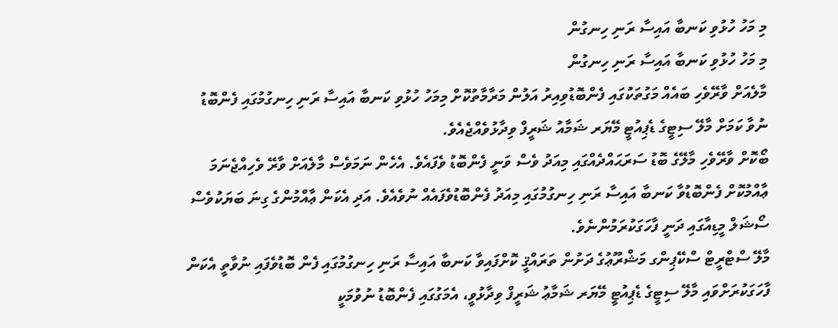މި މަހު ހުޅުވި ކަނބާ އައިސާ ރަނި ހިނގުން
މި މަހު ހުޅުވި ކަނބާ އައިސާ ރަނި ހިނގުން
މާލެއަށް ވާރޭވެހި ބައެއް މަގުތަކުގައި ފެންބޮޑުވިއިރު އަލުން މަރާމާތުކޮށް މިމަހު ހުޅުވި ކަނބާ އައިސާ ރަނި ހިނގުމުގައި ފެންބޮޑު ނުވާ ކަމަށް މާލޭ ސިޓީގެ ޑެޕިއުޓީ މޭޔަރ ޝަމާއު ޝަރީފް ވިދާޅުވެއްޖެއެވެ.
ބޯކޮށް ވާރޭވެހި މާލޭގެ ބޮޑު ސަރަޙައްދެއްގައި މިއަދު ވެސް ވަނީ ފެންބޮޑު ވެފައެވެ. އެހެން ނަމަވެސް މާލެއަށް ވާރޭ ވެހިއްޖެނަމަ ޢާއްމުކޮށް ފެންބޮޑުވާ ކަނބާ އައިސާ ރަނި ހިނގުމުގައި މިއަދު ފެންބޮޑުވެފައެއް ނުވެއެވެ. އަދި އެކަން ޢާއްމުންގެ ގިނަ ބަޔަކުވެސް ސޯޝަލް މީޑިއާގައި ދަނީ ފާހަގަކުރަމުންނެވެ.
މާލޭ ސްޓްރީޓް ސްކޭޕިންގ މަޝްރޫޢުގެ ދަށުން ތަރައްޤީ ކޮށްފައިވާ ކަނބާ އައިސާ ރަނި ހިނގުމުގައި ފެން ބޮޑުވެފައި ނުވާތީ އެކަން ފާހަގަކުރަށްވައި މާލޭ ސިޓީގެ ޑެޕިއުޓީ މޭޔަރ ޝަމާޢު ޝަރީފް ވިދާޅުވީ، އެމަގުގައި ފެންބޮޑު ނުވުމަކީ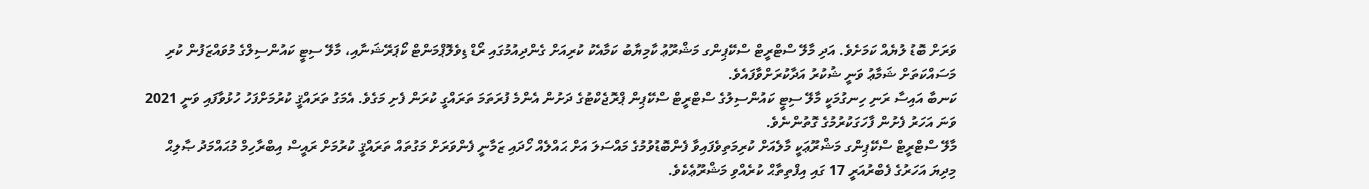ވަރަށް ބޮޑު ލުޔެއް ކަމަށެވެ. އަދި މާލޭ ސްޓްރީޓް ސްކޭޕިންގ މަޝްރޫޢު ކާމިޔާބު ކަމާއެކު ކުރިއަށް ގެންދިއުމުގައި ރޯޑް ޑިވެލޮޕްމަންޓް ކޯޕަރޭޝަނާއި، މާލޭ ސިޓީ ކައުންސިލްގެ މުވައްޒަފުން ކުރި މަސައްކަތަށް ޝަމާޢު ވަނީ ޝުކުރު އަދާކުރަށްވާފައެވެ.
ކަނބާ އައިސާ ރަނި ހިނގުމަކީ މާލޭ ސިޓީ ކައުންސިލުގެ ސްޓްރީޓް ސްކޭޕިން ޕްރޮޖެކްޓުގެ ދަށުން އެންމެ ފުރަތަމަ ތަރައްގީ ކުރަން ފެށި މަގެވެ. އެމަގު ތަރައްޤީ ކުރުމަށްފަހު ހުޅުވާފައި ވަނީ 2021 ވަނަ އަހަރު ފެށުން ފާހަގަކުރުމުގެ ގޮތުންނެވެ.
މާލޭ ސްޓްރީޓް ސްކޭޕިންގ މަޝްރޫޢަކީ މާލެއަށް ކުރިމަތިވެފައިވާ ފެންބޮޑުވުމުގެ މައްސަލަ އަށް ޙައްލެއް ހޯދައި ޒަމާނީ ފެންވަރަށް މަގުތައް ތަރައްޤީ ކުރުމަށް ރައީސް އިބްރާހިމް މުޙައްމަދު ޞާލިޙް މިދިޔަ އަހަރުގެ ފެބްރުއަރީ 17 ގައި އިފްތިތާޙް ކުރެއްވި މަޝްރޫޢެކެވެ.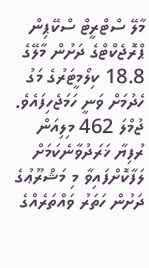މާލޭ ސްޓްރީޓް ސްކޭޕިން ޕްރޮޖެކްޓްގެ ދަށުން މާލޭގެ 18.8 ކިލޯމީޓަރުގެ މަގު ހެދުމަށް ވަނީ ހަމަޖެހިފައެވެ. ޖުމްލަ 462 މިލިއަން ރުފިޔާ ޚަރަދުވާނެކަމަށް ލަފާކޮށްފައިވާ މި މަޝްރޫޢުގެ ދަށުން ހަތަރު ވައްތަރެއްގެ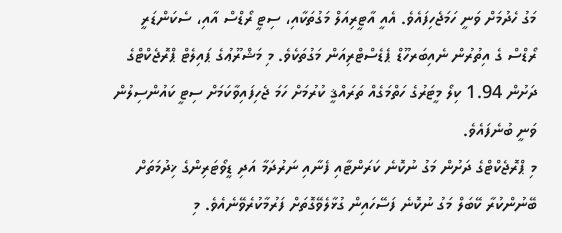މަގު ހެދުމަށް ވަނީ ހަމަޖެހިފައެވެ. އެއީ އާޓީރިއަލް މަގުތަކާއި، ސިޓީ ރޯޑްސް އާއި، ސެކަންޑަރީ ރޯޑްސް ގެ އިތުރުން ނެއިބަރހޫޑް ޕެޑެސްޓްރިއަން މަގުތަކެވެ. މި މަޝްރޫޢުގެ ޕައިލެޓް ޕްރޮޖެކްޓްގެ ދަށުން 1.94 ކިލޯ މީޓަރުގެ ހަތްމަގެއް ތަރައްޤީ ކުރުމަށް ހަމަ ޖެހިފައިވާކަމަށް ސިޓީ ކައުންސިލުން ވަނީ ބުނެފައެވެ.
މި ޕްރޮޖެކްޓްގެ ދަށުން މަގު ނުކޮނެ ކަރަންޓާއި ފެނާއި ނަރުދަމާ އަދި ޑީވޯޓަރިންގެ ޚިދުމަތަށް ބޭނުންކުރާ ކޭބަލް މަގު ނުކޮނެ ފަސޭހައިން ގުޅާލެވޭގޮތަށް ފަރުމާކުރެވޭނެއެވެ. މި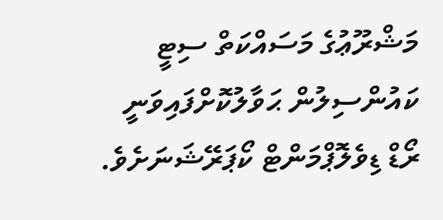މަޝްރޫޢުގެ މަސައްކަތް ސިޓީ ކައުންސިލުން ޙަވާލުކޮށްފައިވަނީ ރޯޑް ޑިވެލޮޕްމަންޓް ކޯޕަރޭޝަނަށެވެ.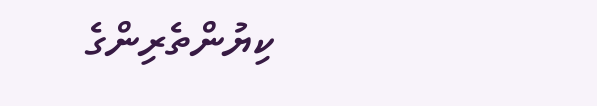ކިޔުންތެރިންގެ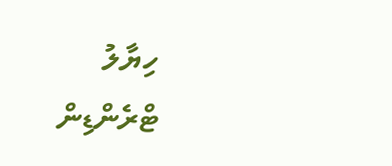ހިޔާލު
ޓްރެންޑިން